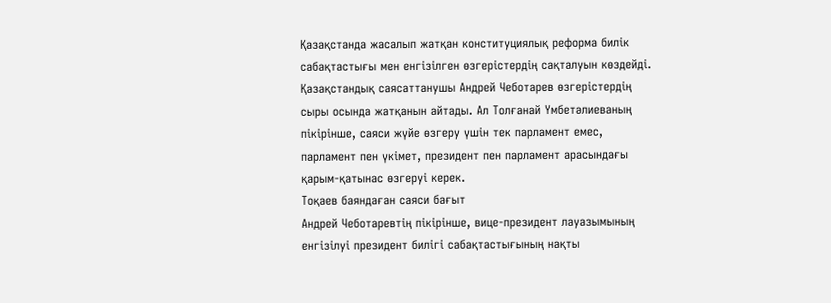Қазақстанда жасалып жатқан конституциялық реформа билік сабақтастығы мен енгізілген өзгерістердің сақталуын көздейді. Қазақстандық саясаттанушы Андрей Чеботарев өзгерістердің сыры осында жатқанын айтады. Ал Толғанай Үмбетәлиеваның пікірінше, саяси жүйе өзгеру үшін тек парламент емес, парламент пен үкімет, президент пен парламент арасындағы қарым-қатынас өзгеруі керек.
Тоқаев баяндаған саяси бағыт
Андрей Чеботаревтің пікірінше, вице-президент лауазымының енгізілуі президент билігі сабақтастығының нақты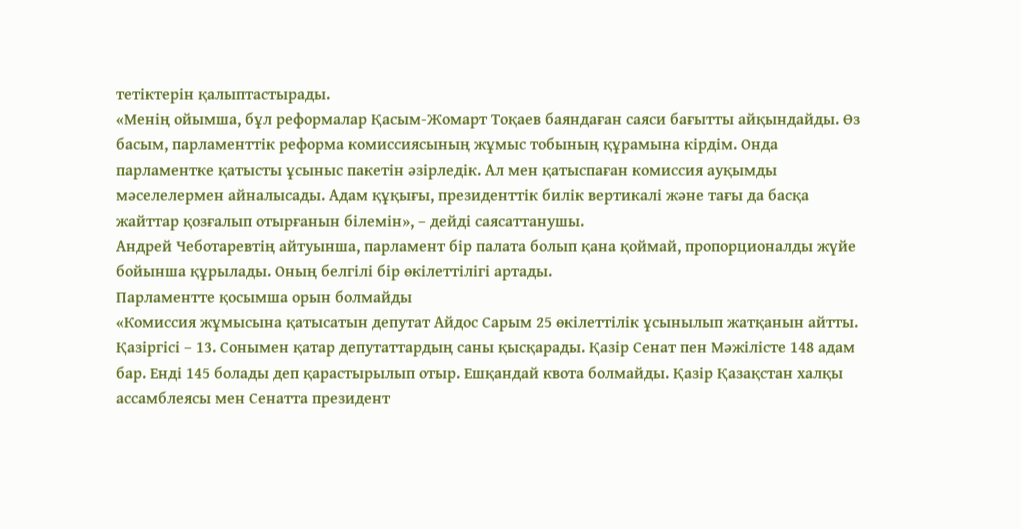тетіктерін қалыптастырады.
«Менің ойымша, бұл реформалар Қасым-Жомарт Тоқаев баяндаған саяси бағытты айқындайды. Өз басым, парламенттік реформа комиссиясының жұмыс тобының құрамына кірдім. Онда парламентке қатысты ұсыныс пакетін әзірледік. Ал мен қатыспаған комиссия ауқымды мәселелермен айналысады. Адам құқығы, президенттік билік вертикалі және тағы да басқа жайттар қозғалып отырғанын білемін», – дейді саясаттанушы.
Андрей Чеботаревтің айтуынша, парламент бір палата болып қана қоймай, пропорционалды жүйе бойынша құрылады. Оның белгілі бір өкілеттілігі артады.
Парламентте қосымша орын болмайды
«Комиссия жұмысына қатысатын депутат Айдос Сарым 25 өкілеттілік ұсынылып жатқанын айтты. Қазіргісі – 13. Сонымен қатар депутаттардың саны қысқарады. Қазір Сенат пен Мәжілісте 148 адам бар. Енді 145 болады деп қарастырылып отыр. Ешқандай квота болмайды. Қазір Қазақстан халқы ассамблеясы мен Сенатта президент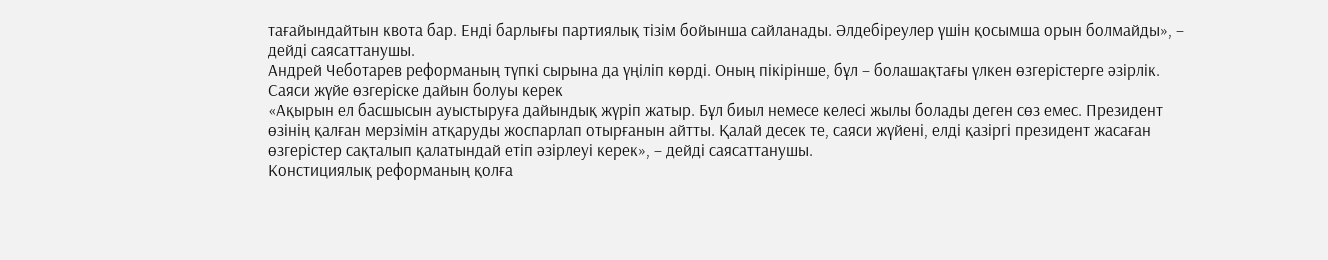тағайындайтын квота бар. Енді барлығы партиялық тізім бойынша сайланады. Әлдебіреулер үшін қосымша орын болмайды», – дейді саясаттанушы.
Андрей Чеботарев реформаның түпкі сырына да үңіліп көрді. Оның пікірінше, бұл – болашақтағы үлкен өзгерістерге әзірлік.
Саяси жүйе өзгеріске дайын болуы керек
«Ақырын ел басшысын ауыстыруға дайындық жүріп жатыр. Бұл биыл немесе келесі жылы болады деген сөз емес. Президент өзінің қалған мерзімін атқаруды жоспарлап отырғанын айтты. Қалай десек те, саяси жүйені, елді қазіргі президент жасаған өзгерістер сақталып қалатындай етіп әзірлеуі керек», – дейді саясаттанушы.
Констициялық реформаның қолға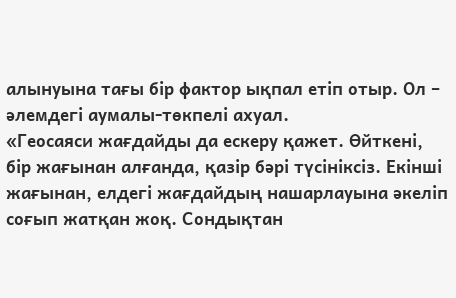алынуына тағы бір фактор ықпал етіп отыр. Ол – әлемдегі аумалы-төкпелі ахуал.
«Геосаяси жағдайды да ескеру қажет. Өйткені, бір жағынан алғанда, қазір бәрі түсініксіз. Екінші жағынан, елдегі жағдайдың нашарлауына әкеліп соғып жатқан жоқ. Сондықтан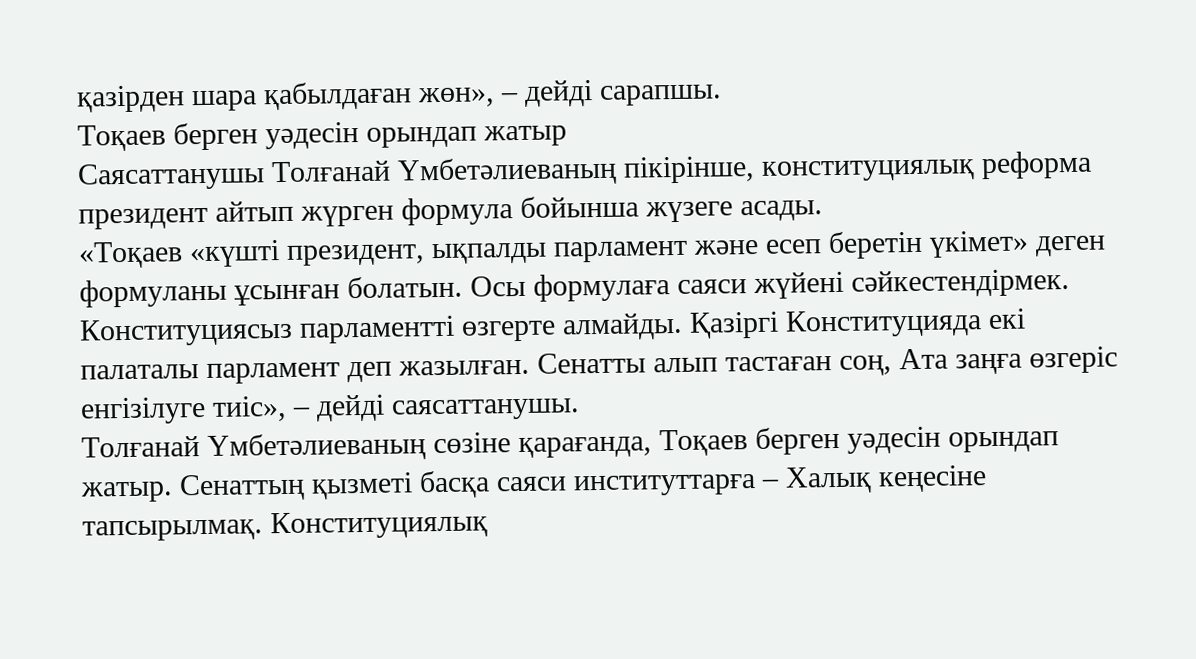қазірден шара қабылдаған жөн», – дейді сарапшы.
Тоқаев берген уәдесін орындап жатыр
Саясаттанушы Толғанай Үмбетәлиеваның пікірінше, конституциялық реформа президент айтып жүрген формула бойынша жүзеге асады.
«Тоқаев «күшті президент, ықпалды парламент және есеп беретін үкімет» деген формуланы ұсынған болатын. Осы формулаға саяси жүйені сәйкестендірмек. Конституциясыз парламентті өзгерте алмайды. Қазіргі Конституцияда екі палаталы парламент деп жазылған. Сенатты алып тастаған соң, Ата заңға өзгеріс енгізілуге тиіс», – дейді саясаттанушы.
Толғанай Үмбетәлиеваның сөзіне қарағанда, Тоқаев берген уәдесін орындап жатыр. Сенаттың қызметі басқа саяси институттарға – Халық кеңесіне тапсырылмақ. Конституциялық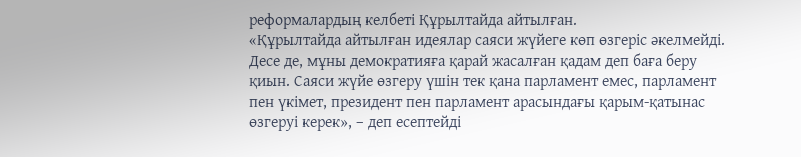реформалардың келбеті Құрылтайда айтылған.
«Құрылтайда айтылған идеялар саяси жүйеге көп өзгеріс әкелмейді. Десе де, мұны демократияға қарай жасалған қадам деп баға беру қиын. Саяси жүйе өзгеру үшін тек қана парламент емес, парламент пен үкімет, президент пен парламент арасындағы қарым-қатынас өзгеруі керек», – деп есептейді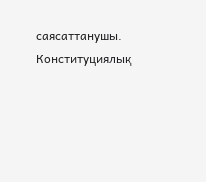саясаттанушы.
Конституциялық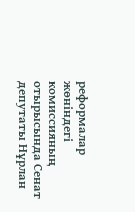реформалар жөніндегі комиссияның отырысында Сенат депутаты Нұрлан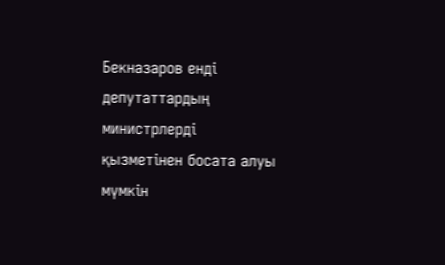Бекназаров енді депутаттардың министрлерді қызметінен босата алуы мүмкін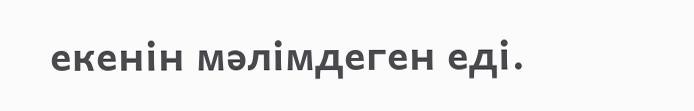екенін мәлімдеген еді.